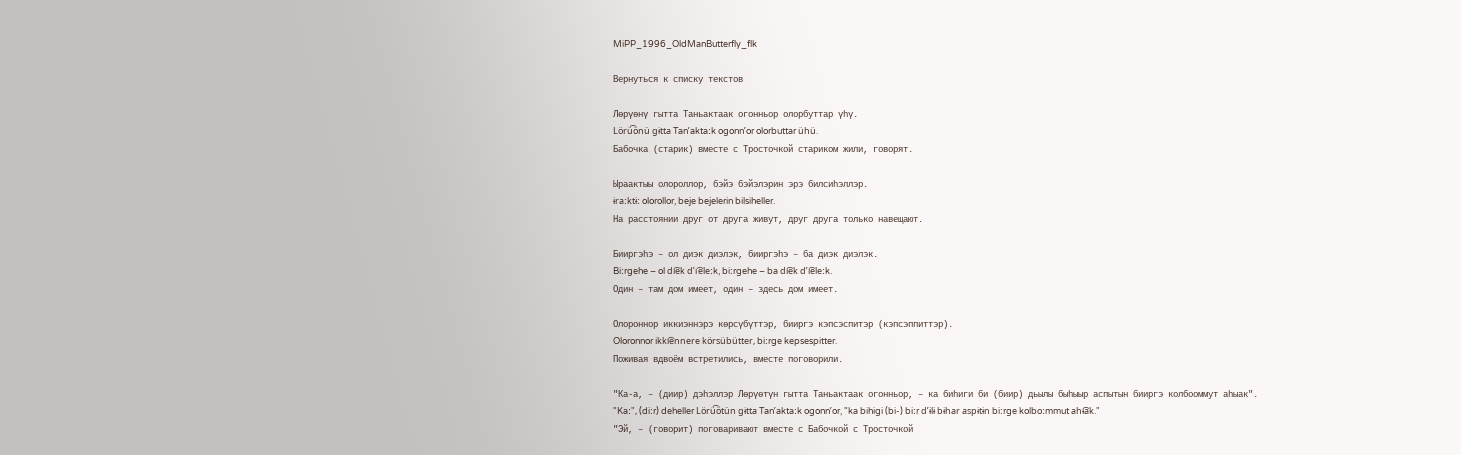MiPP_1996_OldManButterfly_flk

Вернуться к списку текстов

Лөрүөнү гытта Таньактаак огонньор олорбуттар үһү.
Lörü͡önü gɨtta Tanʼaktaːk ogonnʼor olorbuttar ühü.
Бабочка (старик) вместе с Тросточкой стариком жили, говорят.

Ыраактыы олороллор, бэйэ бэйэлэрин эрэ билсиһэллэр.
ɨraːktɨː olorollor, beje bejelerin bilsiheller.
На расстоянии друг от друга живут, друг друга только навещают.

Бииргэһэ – ол диэк диэлэк, бииргэһэ – ба диэк диэлэк.
Biːrgehe – ol di͡ek dʼi͡eleːk, biːrgehe – ba di͡ek dʼi͡eleːk.
Один – там дом имеет, один – здесь дом имеет.

Олороннор иккиэннэрэ көрсүбүттэр, бииргэ кэпсэспитэр (кэпсэппиттэр).
Oloronnor ikki͡ennere körsübütter, biːrge kepsespitter.
Поживая вдвоём встретились, вместе поговорили.

"Ка-а, – (диир) дэһэллэр Лөрүөтүн гытта Таньактаак огонньор, – ка биһиги би (биир) дьылы быһыыр аспытын бииргэ колбооммут аһыак".
"Kaː", (diːr) deheller Lörü͡ötün gɨtta Tanʼaktaːk ogonnʼor, "ka bihigi (bi-) biːr dʼɨlɨ bɨhar aspɨtɨn biːrge kolboːmmut ahɨ͡ak."
"Эй, – (говорит) поговаривают вместе с Бабочкой с Тросточкой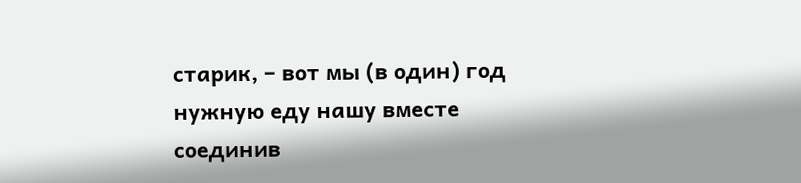старик, – вот мы (в один) год нужную еду нашу вместе соединив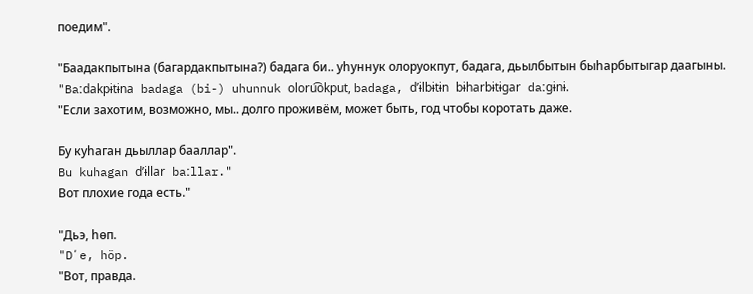поедим".

"Баадакпытына (багардакпытына?) бадага би.. уһуннук олоруокпут, бадага, дьылбытын быһарбытыгар даагыны.
"Baːdakpɨtɨna badaga (bi-) uhunnuk oloru͡okput, badaga, dʼɨlbɨtɨn bɨharbɨtɨgar daːgɨnɨ.
"Если захотим, возможно, мы.. долго проживём, может быть, год чтобы коротать даже.

Бу куһаган дьыллар бааллар".
Bu kuhagan dʼɨllar baːllar."
Вот плохие года есть."

"Дьэ, һөп.
"Dʼe, höp.
"Вот, правда.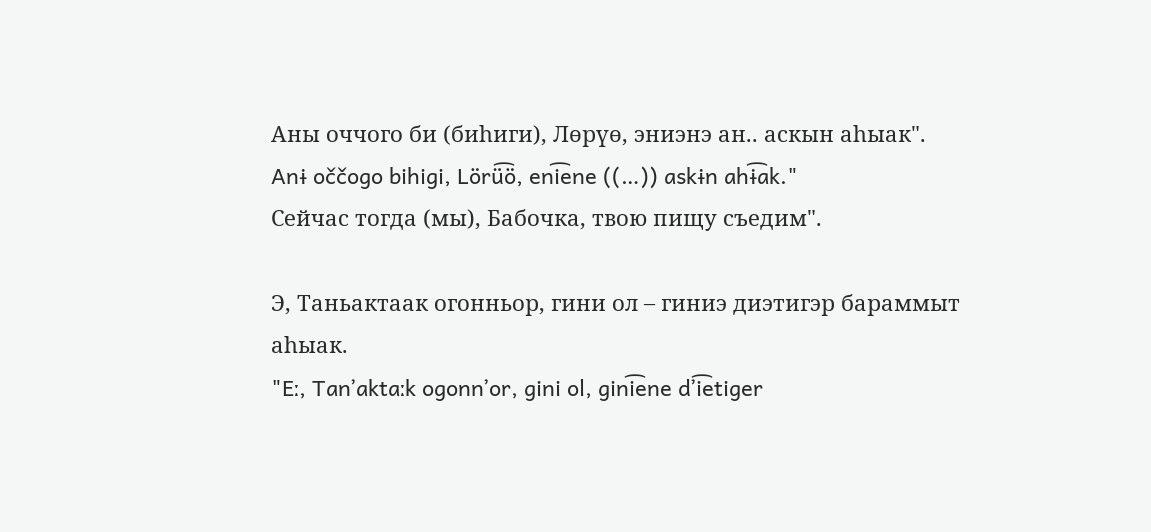Аны оччого би (биһиги), Лөрүө, эниэнэ ан.. аскын аһыак".
Anɨ oččogo bihigi, Lörü͡ö, eni͡ene ((…)) askɨn ahɨ͡ak."
Сейчас тогда (мы), Бабочка, твою пищу съедим".

Э, Таньактаак огонньор, гини ол – гиниэ диэтигэр бараммыт аһыак.
"Eː, Tanʼaktaːk ogonnʼor, gini ol, gini͡ene dʼi͡etiger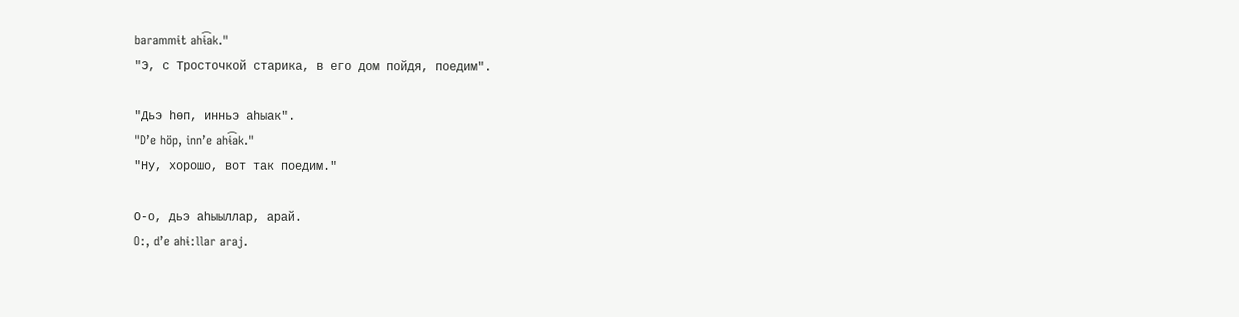barammɨt ahɨ͡ak."
"Э, с Тросточкой старика, в его дом пойдя, поедим".

"Дьэ һөп, инньэ аһыак".
"Dʼe höp, innʼe ahɨ͡ak."
"Ну, хорошо, вот так поедим."

О-о, дьэ аһыыллар, арай.
Oː, dʼe ahɨːllar araj.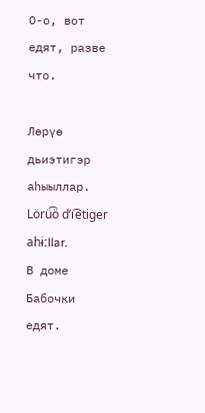О-о, вот едят, разве что.

Лөрүө дьиэтигэр аһыыллар.
Lörü͡ö dʼi͡etiger ahɨːllar.
В доме Бабочки едят.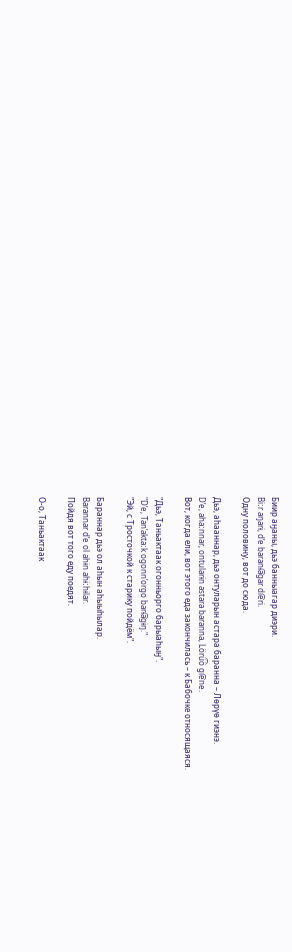Биир аӈаны, дьэ банныагар диэри.
Biːr aŋarɨ, dʼe baranɨ͡agar di͡eri.
Одну половину, вот до сюда.

Дьэ, аһааннар, дьэ онтуларын астара баранна – Лөрүө гиэнэ.
Dʼe, ahaːnnar, ontularɨn astara baranna, Lörü͡ö gi͡ene.
Вот, когда ели, вот этого еда закончилась – к Бабочке относящаяся.

"Дьэ, Таньактаак огонньорго барыаһыӈ".
"Dʼe, Tanʼaktaːk ogonnʼorgo barɨ͡agɨŋ."
"Эй, с Тросточкой к старику пойдём".

Бараннар дьэ ол аһын аһыыһылар.
Barannar dʼe ol ahɨn ahɨːhɨlar.
Пойдя вот того еду поедят.

О-о, Таньактаак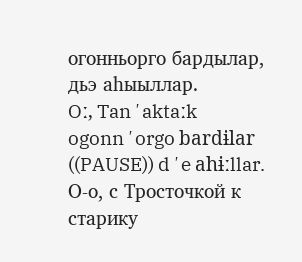огонньорго бардылар, дьэ аһыыллар.
Oː, Tanʼaktaːk ogonnʼorgo bardɨlar ((PAUSE)) dʼe ahɨːllar.
О-о, с Тросточкой к старику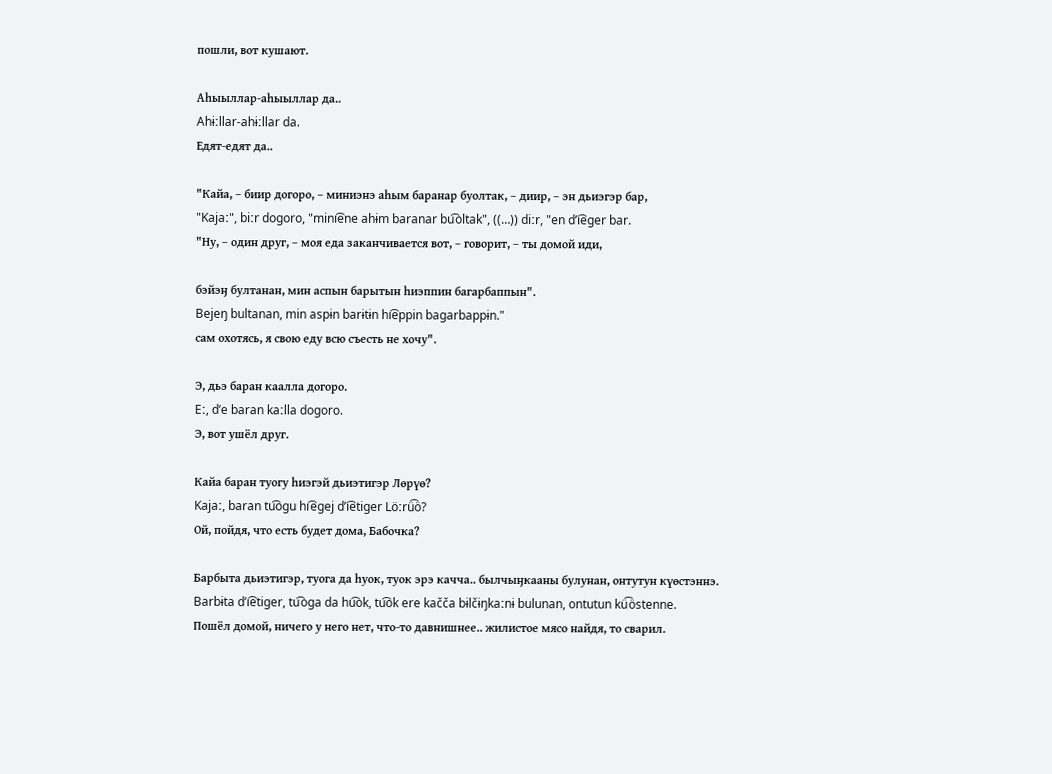пошли, вот кушают.

Аһыыллар-аһыыллар да..
Ahɨːllar-ahɨːllar da.
Едят-едят да..

"Кайа, – биир догоро, – миниэнэ аһым баранар буолтак, – диир, – эн дьиэгэр бар,
"Kajaː", biːr dogoro, "mini͡ene ahɨm baranar bu͡oltak", ((…)) diːr, "en dʼi͡eger bar.
"Ну, – один друг, – моя еда заканчивается вот, – говорит, – ты домой иди,

бэйэӈ бултанан, мин аспын барытын һиэппин багарбаппын".
Bejeŋ bultanan, min aspɨn barɨtɨn hi͡eppin bagarbappɨn."
сам охотясь, я свою еду всю съесть не хочу".

Э, дьэ баран каалла догоро.
Eː, dʼe baran kaːlla dogoro.
Э, вот ушёл друг.

Кайа баран туогу һиэгэй дьиэтигэр Лөрүө?
Kajaː, baran tu͡ogu hi͡egej dʼi͡etiger Löːrü͡ö?
Ой, пойдя, что есть будет дома, Бабочка?

Барбыта дьиэтигэр, туога да һуок, туок эрэ качча.. былчыӈкааны булунан, онтутун күөстэннэ.
Barbɨta dʼi͡etiger, tu͡oga da hu͡ok, tu͡ok ere kačča bɨlčɨŋkaːnɨ bulunan, ontutun kü͡östenne.
Пошёл домой, ничего у него нет, что-то давнишнее.. жилистое мясо найдя, то сварил.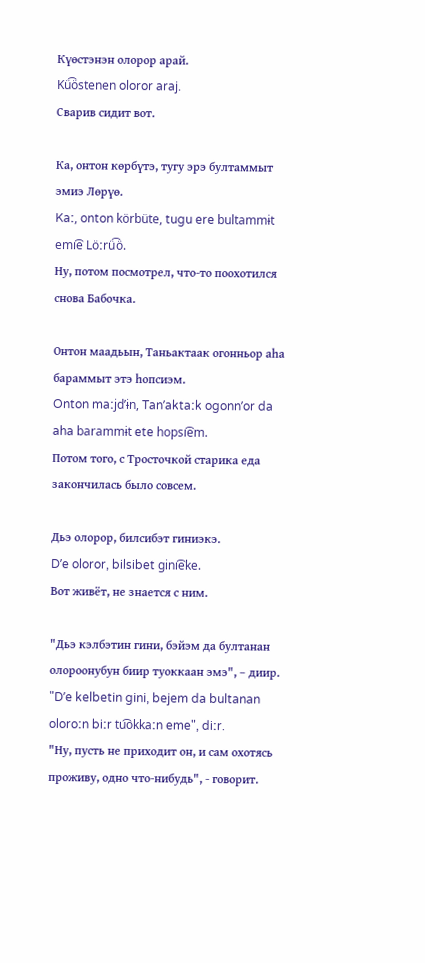Күөстэнэн олорор арай.
Kü͡östenen oloror araj.
Сварив сидит вот.

Ка, онтон көрбүтэ, тугу эрэ бултаммыт эмиэ Лөрүө.
Kaː, onton körbüte, tugu ere bultammɨt emi͡e Löːrü͡ö.
Ну, потом посмотрел, что-то поохотился снова Бабочка.

Онтон маадьын, Таньактаак огонньор аһа бараммыт этэ һопсиэм.
Onton maːjdʼɨn, Tanʼaktaːk ogonnʼor da aha barammɨt ete hopsi͡em.
Потом того, с Тросточкой старика еда закончилась было совсем.

Дьэ олорор, билсибэт гиниэкэ.
Dʼe oloror, bilsibet gini͡eke.
Вот живёт, не знается с ним.

"Дьэ кэлбэтин гини, бэйэм да бултанан олороонубун биир туоккаан эмэ", – диир.
"Dʼe kelbetin gini, bejem da bultanan oloroːn biːr tu͡okkaːn eme", diːr.
"Ну, пусть не приходит он, и сам охотясь проживу, одно что-нибудь", - говорит.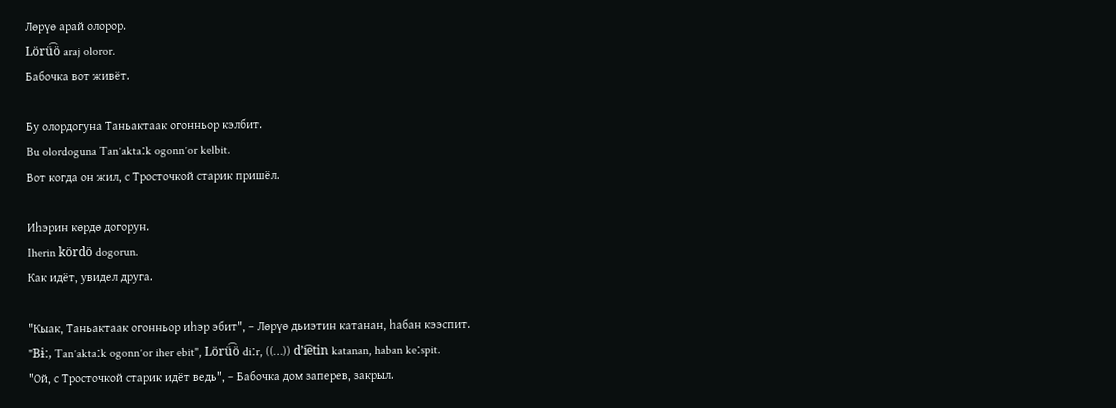Лөрүө арай олорор.
Lörü͡ö araj oloror.
Бабочка вот живёт.

Бу олордогуна Таньактаак огонньор кэлбит.
Bu olordoguna Tanʼaktaːk ogonnʼor kelbit.
Вот когда он жил, с Тросточкой старик пришёл.

Иһэрин көрдө догорун.
Iherin kördö dogorun.
Как идёт, увидел друга.

"Кыак, Таньактаак огонньор иһэр эбит", – Лөрүө дьиэтин катанан, һабан кээспит.
"Bɨː, Tanʼaktaːk ogonnʼor iher ebit", Lörü͡ö diːr, ((…)) dʼi͡etin katanan, haban keːspit.
"Ой, с Тросточкой старик идёт ведь", – Бабочка дом заперев, закрыл.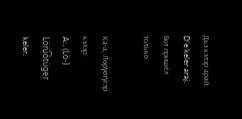Дьэ кэлэр арай.
Dʼe keler araj.
Вот пришёл только.

Ка-а, Лөрүөтүгэр кэлэр.
Aː, (Lö-) Lörü͡ötüger keler.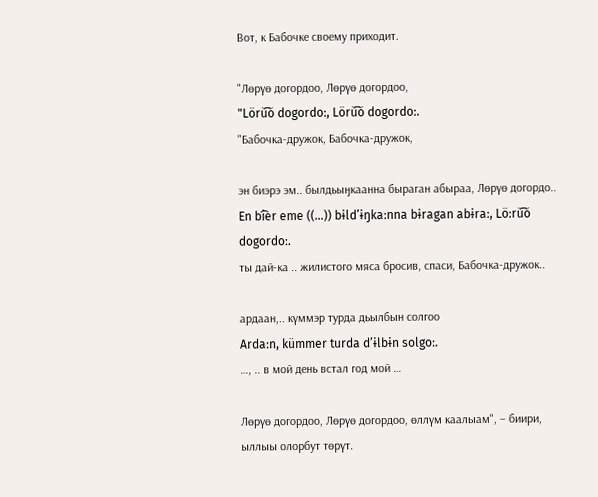Вот, к Бабочке своему приходит.

"Лөрүө догордоо, Лөрүө догордоо,
"Lörü͡ö dogordoː, Lörü͡ö dogordoː.
"Бабочка-дружок, Бабочка-дружок,

эн биэрэ эм.. былдьыӈкаанна быраган абыраа, Лөрүө догордо..
En bi͡er eme ((…)) bɨldʼɨŋkaːnna bɨragan abɨraː, Löːrü͡ö dogordoː.
ты дай-ка .. жилистого мяса бросив, спаси, Бабочка-дружок..

ардаан,.. күммэр турда дьылбын солгоо
Ardaːn, kümmer turda dʼɨlbɨn solgoː.
…, .. в мой день встал год мой …

Лөрүө догордоо, Лөрүө догордоо, өллүм каалыам", – биири, ыллыы олорбут төрүт.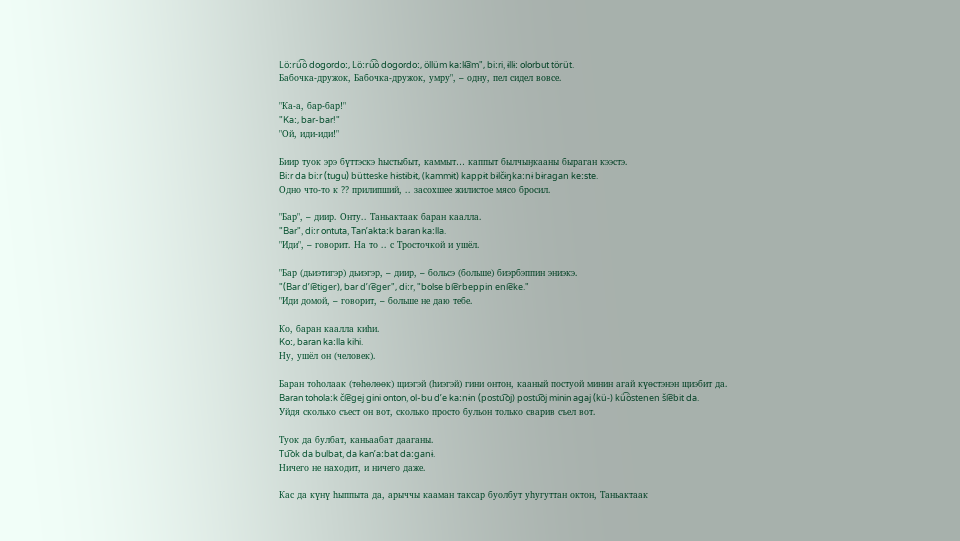Löːrü͡ö dogordoː, Löːrü͡ö dogordoː, öllüm kaːlɨ͡am", biːri, ɨllɨː olorbut törüt.
Бабочка-дружок, Бабочка-дружок, умру", – одну, пел сидел вовсе.

"Ка-а, бар-бар!"
"Kaː, bar-bar!"
"Ой, иди-иди!"

Биир туок эрэ бүттэскэ һыстыбыт, каммыт… каппыт былчыӈкааны быраган кээстэ.
Biːr da biːr (tugu) bütteske hɨstɨbɨt, (kammɨt) kappɨt bɨlčɨŋkaːnɨ bɨragan keːste.
Одно что-то к ?? прилипший, .. засохшее жилистое мяcо бросил.

"Бар", – диир. Онту.. Таньактаак баран каалла.
"Bar", diːr ontuta, Tanʼaktaːk baran kaːlla.
"Иди", – говорит. На то .. с Тросточкой и ушёл.

"Бар (дьиэтигэр) дьиэгэр, – диир, – больсэ (больше) биэрбэппин эниэкэ.
"(Bar dʼi͡etiger), bar dʼi͡eger", diːr, "bolse bi͡erbeppin eni͡eke."
"Иди домой, – говорит, – больше не даю тебе.

Ко, баран каалла киһи.
Koː, baran kaːlla kihi.
Ну, ушёл он (человек).

Баран тоһолаак (төһөлөөк) щиэгэй (һиэгэй) гини онтон, кааный постуой минин агай күөстэнэн щиэбит да.
Baran toholaːk či͡egej gini onton, ol-bu dʼe kaːnɨn (postu͡oj) postu͡oj minin agaj (kü-) kü͡östenen ši͡ebit da.
Уйдя сколько съест он вот, сколько просто бульон только сварив съел вот.

Туок да булбат, каньаабат дааганы.
Tu͡ok da bulbat, da kanʼaːbat daːganɨ.
Ничего не находит, и ничего даже.

Кас да күнү һыппыта да, арыччы кааман таксар буолбут уһугуттан октон, Таньактаак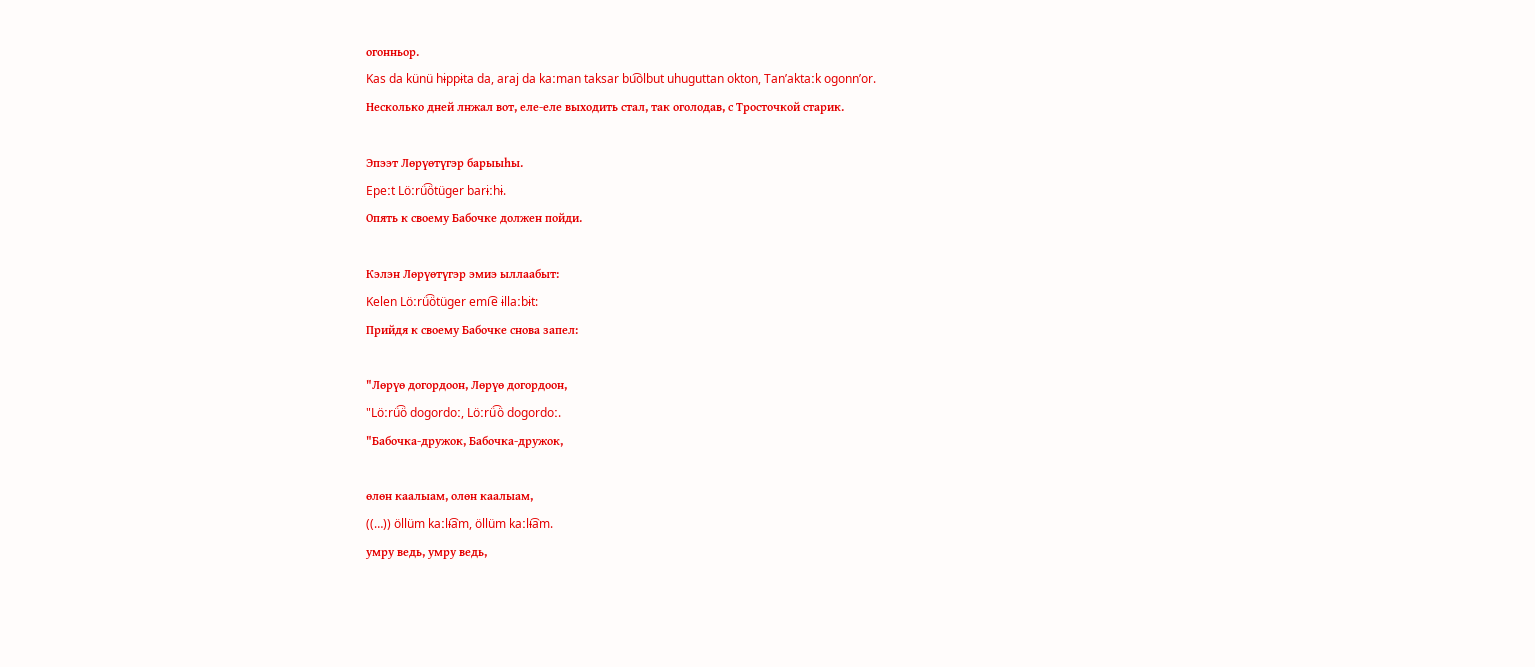огонньор.
Kas da künü hɨppɨta da, araj da kaːman taksar bu͡olbut uhuguttan okton, Tanʼaktaːk ogonnʼor.
Несколько дней лнжал вот, еле-еле выходить стал, так оголодав, с Тросточкой старик.

Эпээт Лөрүөтүгэр барыыһы.
Epeːt Löːrü͡ötüger barɨːhɨ.
Опять к своему Бабочке должен пойди.

Кэлэн Лөрүөтүгэр эмиэ ыллаабыт:
Kelen Löːrü͡ötüger emi͡e ɨllaːbɨt:
Прийдя к своему Бабочке снова запел:

"Лөрүө догордоон, Лөрүө догордоон,
"Löːrü͡ö dogordoː, Löːrü͡ö dogordoː.
"Бабочка-дружок, Бабочка-дружок,

өлөн каалыам, олөн каалыам,
((…)) öllüm kaːlɨ͡am, öllüm kaːlɨ͡am.
умру ведь, умру ведь,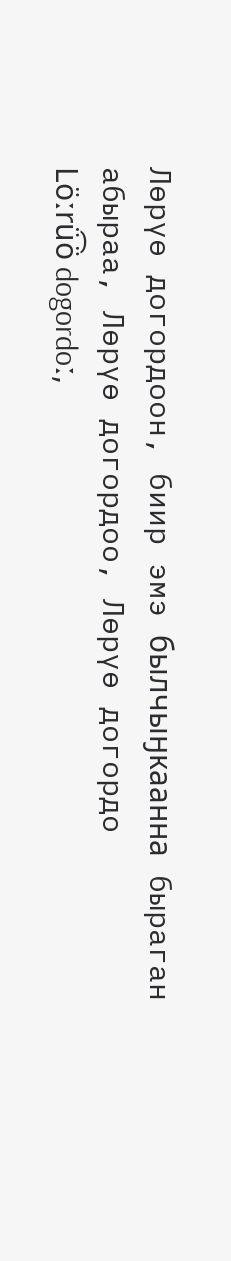Лөрүө догордоон, биир эмэ былчыӈкаанна быраган абыраа, Лөрүө догордоо, Лөрүө догордо
Löːrü͡ö dogordoː,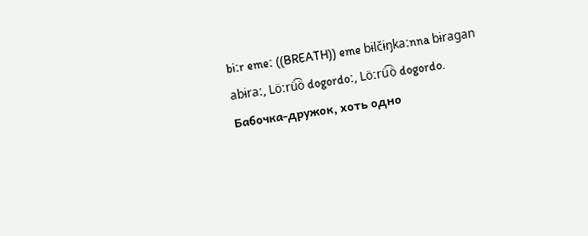biːr emeː ((BREATH)) eme bɨlčɨŋkaːnna bɨragan abɨraː, Löːrü͡ö dogordoː, Löːrü͡ö dogordo.
Бабочка-дружок, хоть одно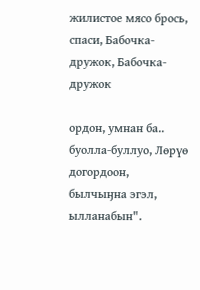жилистое мясо брось, спаси, Бабочка-дружок, Бабочка-дружок

ордон, умнан ба.. буолла-буллуо, Лөрүө догордоон, былчыӈна эгэл, ылланабын".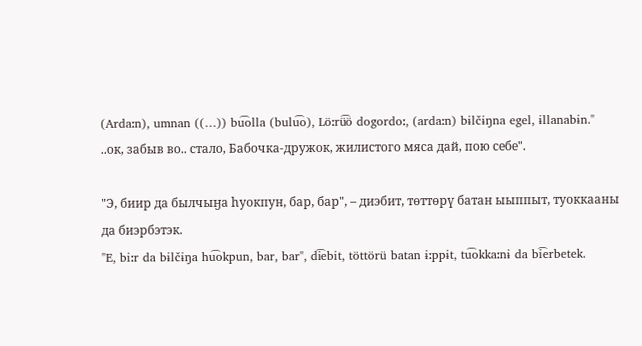(Ardaːn), umnan ((…)) bu͡olla (bulu͡o), Löːrü͡ö dogordoː, (ardaːn) bɨlčɨŋna egel, ɨllanabɨn."
..ок, забыв во.. стало, Бабочка-дружок, жилистого мяса дай, пою себе".

"Э, биир да былчыӈа һуокпун, бар, бар", – диэбит, төттөрү батан ыыппыт, туоккааны да биэрбэтэк.
"E, biːr da bɨlčɨŋa hu͡okpun, bar, bar", di͡ebit, töttörü batan ɨːppɨt, tu͡okkaːnɨ da bi͡erbetek.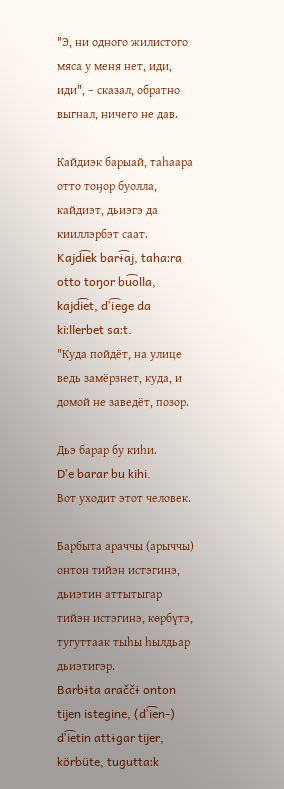"Э, ни одного жилистого мяса у меня нет, иди, иди", – сказал, обратно выгнал, ничего не дав.

Кайдиэк барыай, таһаара отто тоӈор буолла, кайдиэт, дьиэгэ да кииллэрбэт саат.
Kajdi͡ek barɨ͡aj, tahaːra otto toŋor bu͡olla, kajdi͡et, dʼi͡ege da kiːllerbet saːt.
"Куда пойдёт, на улице ведь замёрзнет, куда, и домой не заведёт, позор.

Дьэ барар бу киһи.
Dʼe barar bu kihi.
Вот уходит этот человек.

Барбыта араччы (арыччы) онтон тийэн истэгинэ, дьиэтин аттытыгар тийэн истэгинэ, көрбүтэ, тугуттаак тыһы һылдьар дьиэтигэр.
Barbɨta araččɨ onton tijen istegine, (dʼi͡en-) dʼi͡etin attɨgar tijer, körbüte, tuguttaːk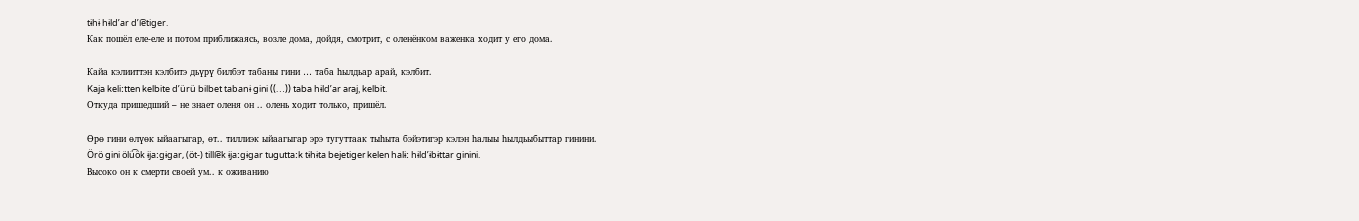tɨhɨ hɨldʼar dʼi͡etiger.
Как пошёл еле-еле и потом приближаясь, возле дома, дойдя, смотрит, с оленёнком важенка ходит у его дома.

Кайа кэлииттэн кэлбитэ дьүрү билбэт табаны гини … таба һылдьар арай, кэлбит.
Kaja keliːtten kelbite dʼürü bilbet tabanɨ gini ((…)) taba hɨldʼar araj, kelbit.
Откуда пришедший – не знает оленя он .. олень ходит только, пришёл.

Өрө гини өлүөк ыйаагыгар, өт.. тиллиэк ыйаагыгар эрэ тугуттаак тыһыта бэйэтигэр кэлэн һалыы һылдьыбыттар гинини.
Örö gini ölü͡ök ɨjaːgɨgar, (öt-) tilli͡ek ɨjaːgɨgar tuguttaːk tɨhɨta bejetiger kelen halɨː hɨldʼɨbɨttar ginini.
Высоко он к смерти своей ум.. к оживанию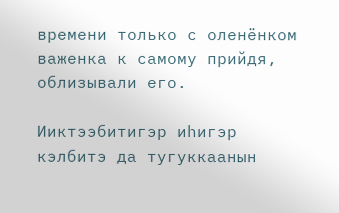времени только с оленёнком важенка к самому прийдя, облизывали его.

Ииктээбитигэр иһигэр кэлбитэ да тугуккаанын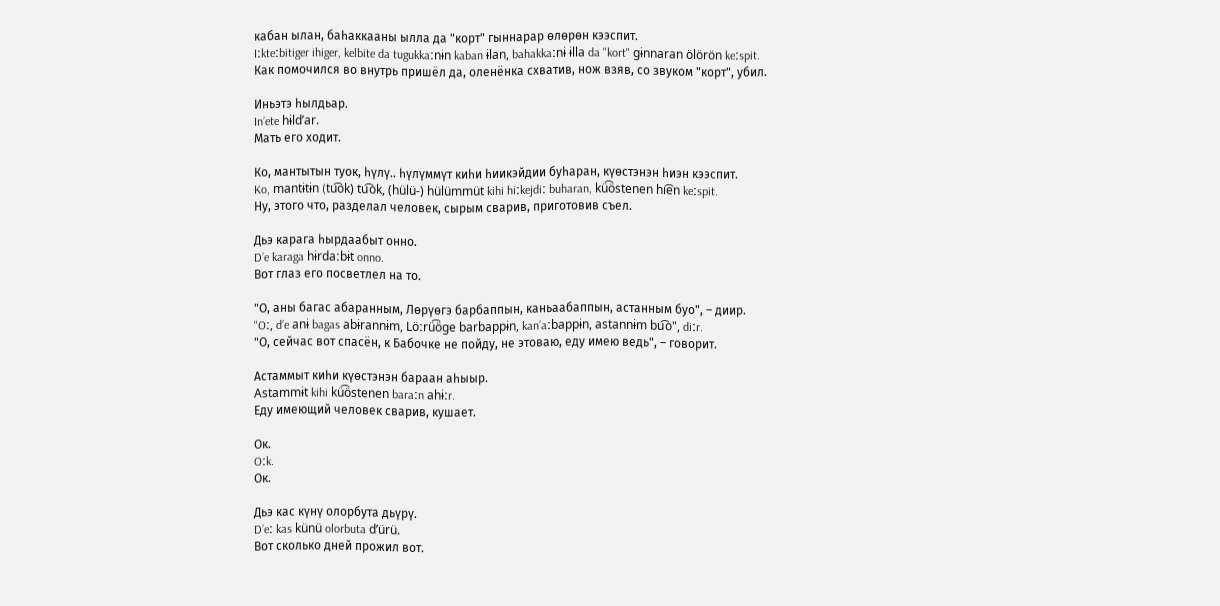кабан ылан, баһаккааны ылла да "корт" гыннарар өлөрөн кээспит.
Iːkteːbitiger ihiger, kelbite da tugukkaːnɨn kaban ɨlan, bahakkaːnɨ ɨlla da "kort" gɨnnaran ölörön keːspit.
Как помочился во внутрь пришёл да, оленёнка схватив, нож взяв, со звуком "корт", убил.

Иньэтэ һылдьар.
Inʼete hɨldʼar.
Мать его ходит.

Ко, мантытын туок, һүлү.. һүлүммүт киһи һиикэйдии буһаран, күөстэнэн һиэн кээспит.
Ko, mantɨtɨn (tu͡ok) tu͡ok, (hülü-) hülümmüt kihi hiːkejdiː buharan, kü͡östenen hi͡en keːspit.
Ну, этого что, разделал человек, сырым сварив, приготовив съел.

Дьэ карага һырдаабыт онно.
Dʼe karaga hɨrdaːbɨt onno.
Вот глаз его посветлел на то.

"О, аны багас абаранным, Лөрүөгэ барбаппын, каньаабаппын, астанным буо", – диир.
"Oː, dʼe anɨ bagas abɨrannɨm, Löːrü͡öge barbappɨn, kanʼaːbappɨn, astannɨm bu͡o", diːr.
"О, сейчас вот спасён, к Бабочке не пойду, не этоваю, еду имею ведь", – говорит.

Астаммыт киһи күөстэнэн бараан аһыыр.
Astammɨt kihi kü͡östenen baraːn ahɨːr.
Еду имеющий человек сварив, кушает.

Ок.
Oːk.
Ок.

Дьэ кас күнү олорбута дьүрү.
Dʼeː kas künü olorbuta dʼürü.
Вот сколько дней прожил вот.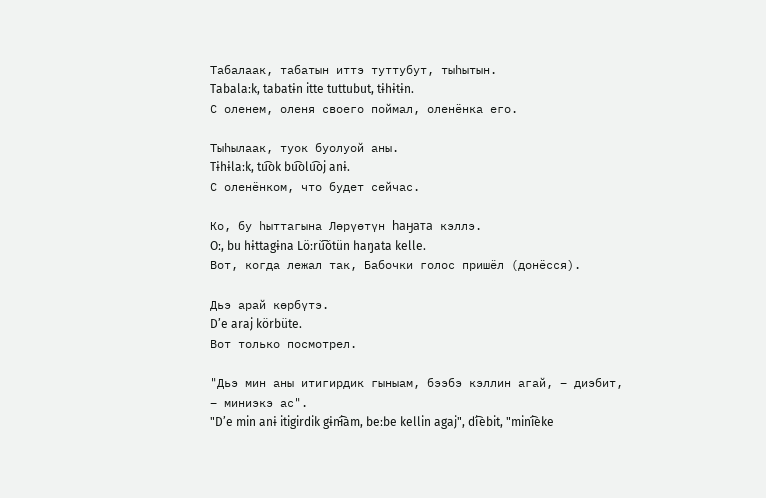Табалаак, табатын иттэ туттубут, тыһытын.
Tabalaːk, tabatɨn itte tuttubut, tɨhɨtɨn.
С оленем, оленя своего поймал, оленёнка его.

Тыһылаак, туок буолуой аны.
Tɨhɨlaːk, tu͡ok bu͡olu͡oj anɨ.
С оленёнком, что будет сейчас.

Ко, бу һыттагына Лөрүөтүн һаӈата кэллэ.
Oː, bu hɨttagɨna Löːrü͡ötün haŋata kelle.
Вот, когда лежал так, Бабочки голос пришёл (донёсся).

Дьэ арай көрбүтэ.
Dʼe araj körbüte.
Вот только посмотрел.

"Дьэ мин аны итигирдик гыныам, бээбэ кэллин агай, – диэбит, – миниэкэ ас".
"Dʼe min anɨ itigirdik gɨnɨ͡am, beːbe kellin agaj", di͡ebit, "mini͡eke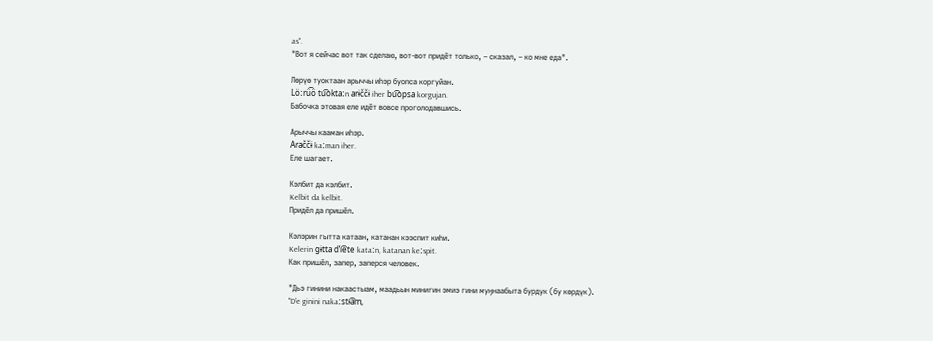as".
"Вот я сейчас вот так сделаю, вот-вот придёт только, – сказал, – ко мне еда".

Лөрүө туоктаан арыччы иһэр буопса коргуйан.
Löːrü͡ö tu͡oktaːn arɨččɨ iher bu͡opsa korgujan.
Бабочка этовая еле идёт вовсе проголодавшись.

Арыччы кааман иһэр.
Araččɨ kaːman iher.
Еле шагает.

Кэлбит да кэлбит.
Kelbit da kelbit.
Придёл да пришёл.

Кэлэрин гытта катаан, катанан кээспит киһи.
Kelerin gɨtta dʼi͡ete kataːn, katanan keːspit.
Как пришёл, запер, заперся человек.

"Дьэ гинини накаастыам, маадьын минигин эмиэ гини муӈнаабыта бурдук (бу көрдүк).
"Dʼe ginini nakaːstɨ͡am,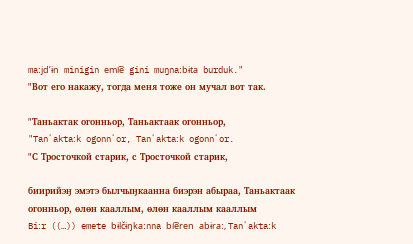maːjdʼɨn minigin emi͡e gini muŋnaːbɨta burduk."
"Вот его накажу, тогда меня тоже он мучал вот так.

"Таньактак огонньор, Таньактаак огонньор,
"Tanʼaktaːk ogonnʼor, Tanʼaktaːk ogonnʼor.
"С Тросточкой старик, с Тросточкой старик,

биирийэӈ эмэтэ былчыӈкаанна биэрэн абыраа, Таньактаак огонньор, өлөн кааллым, өлөн кааллым кааллым
Biːr ((…)) emete bɨlčɨŋkaːnna bi͡eren abɨraː, Tanʼaktaːk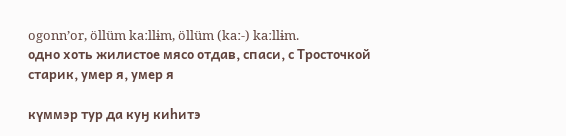ogonnʼor, öllüm kaːllɨm, öllüm (kaː-) kaːllɨm.
одно хоть жилистое мясо отдав, спаси, с Тросточкой старик, умер я, умер я

күммэр тур да куӈ киһитэ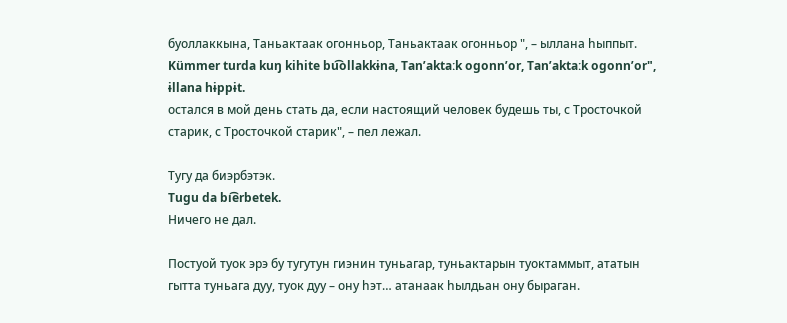буоллаккына, Таньактаак огонньор, Таньактаак огонньор ", – ыллана һыппыт.
Kümmer turda kuŋ kihite bu͡ollakkɨna, Tanʼaktaːk ogonnʼor, Tanʼaktaːk ogonnʼor", ɨllana hɨppɨt.
остался в мой день стать да, если настоящий человек будешь ты, с Тросточкой старик, с Тросточкой старик", – пел лежал.

Тугу да биэрбэтэк.
Tugu da bi͡erbetek.
Ничего не дал.

Постуой туок эрэ бу тугутун гиэнин туньагар, туньактарын туоктаммыт, ататын гытта туньага дуу, туок дуу – ону һэт… атанаак һылдьан ону быраган.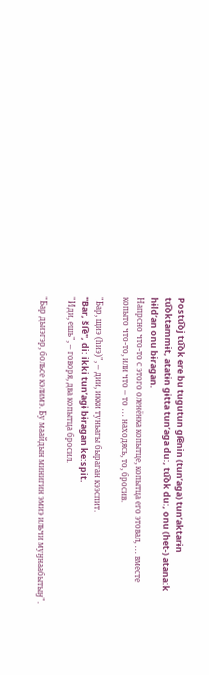Postu͡oj tu͡ok ere bu tugutun gi͡enin (tunʼaga) tunʼaktarɨn tu͡oktammɨt, atatɨn gɨtta tunʼaga duː, tu͡ok duː, onu (het-) atanaːk hɨldʼan onu bɨragan.
Напрсно что-то с этого оленёнка копытце, копытца его этовал, … вместе копыто что-то, или что – то … находясь, то, бросив.

"Бар, щиэ (һиэ)", – дии, икки туньагы быраган кээспит.
"Bar, ši͡e", diː ikki tunʼagɨ bɨragan keːspit.
"Иди, ешь", – говоря, два копытца бросил.

"Бар дьиэгэр, больсе кэлимэ. Бу маайдын минигин эмиэ ильчи муӈнаабытыӈ".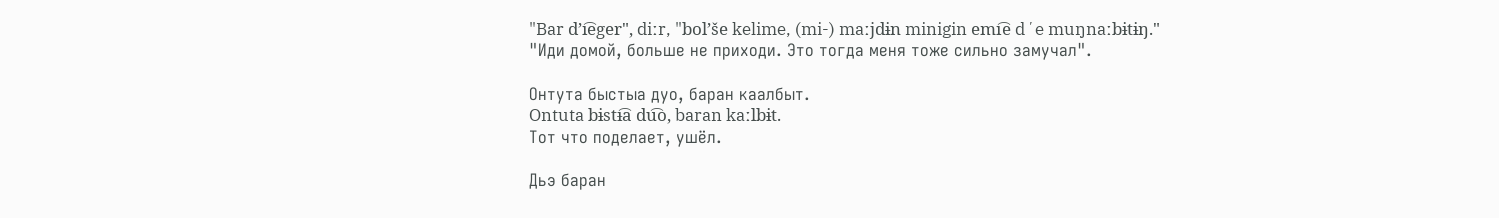"Bar dʼi͡eger", diːr, "bolʼše kelime, (mi-) maːjdɨn minigin emi͡e dʼe muŋnaːbɨtɨŋ."
"Иди домой, больше не приходи. Это тогда меня тоже сильно замучал".

Онтута быстыа дуо, баран каалбыт.
Ontuta bɨstɨ͡a du͡o, baran kaːlbɨt.
Тот что поделает, ушёл.

Дьэ баран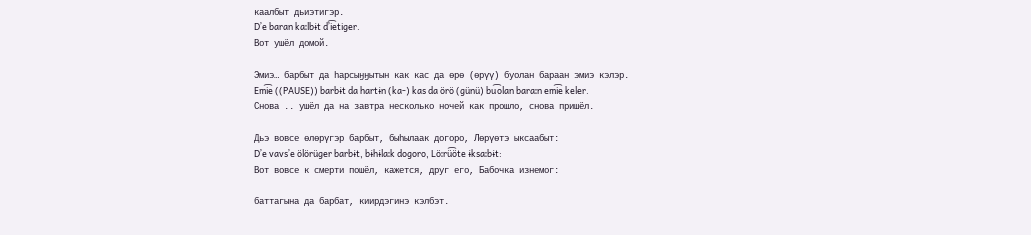каалбыт дьиэтигэр.
Dʼe baran kaːlbɨt dʼi͡etiger.
Вот ушёл домой.

Эмиэ… барбыт да һарсыӈӈытын как кас да өрө (өрүү) буолан бараан эмиэ кэлэр.
Emi͡e ((PAUSE)) barbɨt da hartɨn (ka-) kas da örö (günü) bu͡olan baraːn emi͡e keler.
Снова .. ушёл да на завтра несколько ночей как прошло, снова пришёл.

Дьэ вовсе өлөрүгэр барбыт, быһылаак догоро, Лөрүөтэ ыксаабыт:
Dʼe vavsʼe ölörüger barbɨt, bɨhɨlaːk dogoro, Löːrü͡öte ɨksaːbɨt:
Вот вовсе к смерти пошёл, кажется, друг его, Бабочка изнемог:

баттагына да барбат, киирдэгинэ кэлбэт.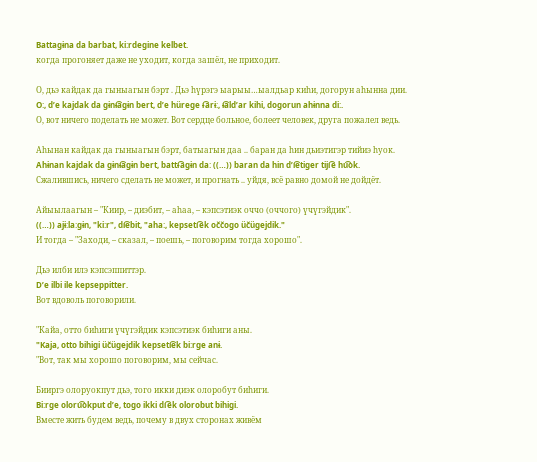Battagɨna da barbat, kiːrdegine kelbet.
когда прогоняет даже не уходит, когда зашёл, не приходит.

О, дьэ кайдак да гыныагын бэрт . Дьэ һүрэгэ ыарыы…ыалдьар киһи, догорун аһынна дии.
Oː, dʼe kajdak da gɨnɨ͡agɨn bert, dʼe hürege ɨ͡arɨː, ɨ͡aldʼar kihi, dogorun ahɨnna diː.
О, вот ничего поделать не может. Вот сердце больное, болеет человек, друга пожалел ведь.

Аһынан кайдак да гыныагын бэрт, батыагын даа .. баран да һин дьиэтигэр тийиэ һуок.
Ahɨnan kajdak da gɨnɨ͡agɨn bert, battɨ͡agɨn daː ((…)) baran da hin dʼi͡etiger tiji͡e hu͡ok.
Сжалившись, ничего сделать не может, и прогнать .. уйдя, всё равно домой не дойдёт.

Айыылаагын – "Киир, – диэбит, – аһаа, – кэпсэтиэк оччо (оччого) үчүгэйдик".
((…)) ajɨːlaːgɨn, "kiːr", di͡ebit, "ahaː, kepseti͡ek oččogo üčügejdik."
И тогда – "Заходи, – сказал, – поешь, – поговорим тогда хорошо".

Дьэ илби илэ кэпсэппиттэр.
Dʼe ilbi ile kepseppitter.
Вот вдоволь поговорили.

"Кайа, отто биһиги үчүгэйдик кэпсэтиэк биһиги аны.
"Kaja, otto bihigi üčügejdik kepseti͡ek biːrge anɨ.
"Вот, так мы хорошо поговорим, мы сейчас.

Бииргэ олоруокпут дьэ, того икки диэк олоробут биһиги.
Biːrge oloru͡okput dʼe, togo ikki di͡ek olorobut bihigi.
Вместе жить будем ведь, почему в двух сторонах живём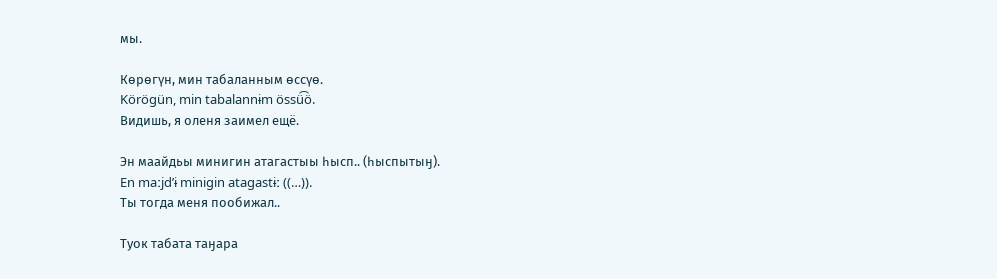мы.

Көрөгүн, мин табаланным өссүө.
Körögün, min tabalannɨm össü͡ö.
Видишь, я оленя заимел ещё.

Эн маайдьы минигин атагастыы һысп.. (һыспытыӈ).
En maːjdʼɨ minigin atagastɨː ((…)).
Ты тогда меня пообижал..

Туок табата таӈара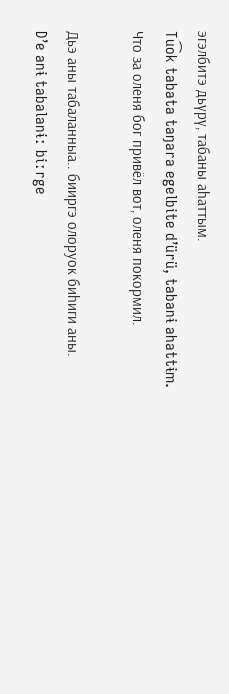эгэлбитэ дьүрү, табаны аһаттым.
Tu͡ok tabata taŋara egelbite dʼürü, tabanɨ ahattɨm.
Что за оленя бог привёл вот, оленя покормил.

Дьэ аны табаланныа.. бииргэ олоруок биһиги аны.
Dʼe anɨ tabalanɨː biːrge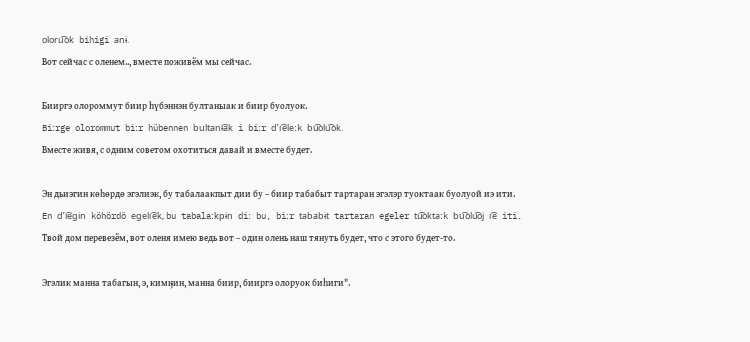oloru͡ok bihigi anɨ.
Вот сейчас с оленем.., вместе поживём мы сейчас.

Бииргэ олороммут биир һүбэннэн бултаныак и биир буолуок.
Biːrge olorommut biːr hübennen bultanɨ͡ak i biːr dʼi͡eleːk bu͡olu͡ok.
Вместе живя, с одним советом охотиться давай и вместе будет.

Эн дьиэгин көһөрдө эгэлиэк, бу табалаакпыт дии бу – биир табабыт тартаран эгэлэр туоктаак буолуой иэ ити.
En dʼi͡egin köhördö egeli͡ek, bu tabalaːkpɨn diː bu, biːr tababɨt tartaran egeler tu͡oktaːk bu͡olu͡oj i͡e iti.
Твой дом перевезём, вот оленя имею ведь вот – один олень наш тянуть будет, что с этого будет-то.

Эгэлик манна табагын, э, кимӈин, манна биир, бииргэ олоруок биһиги".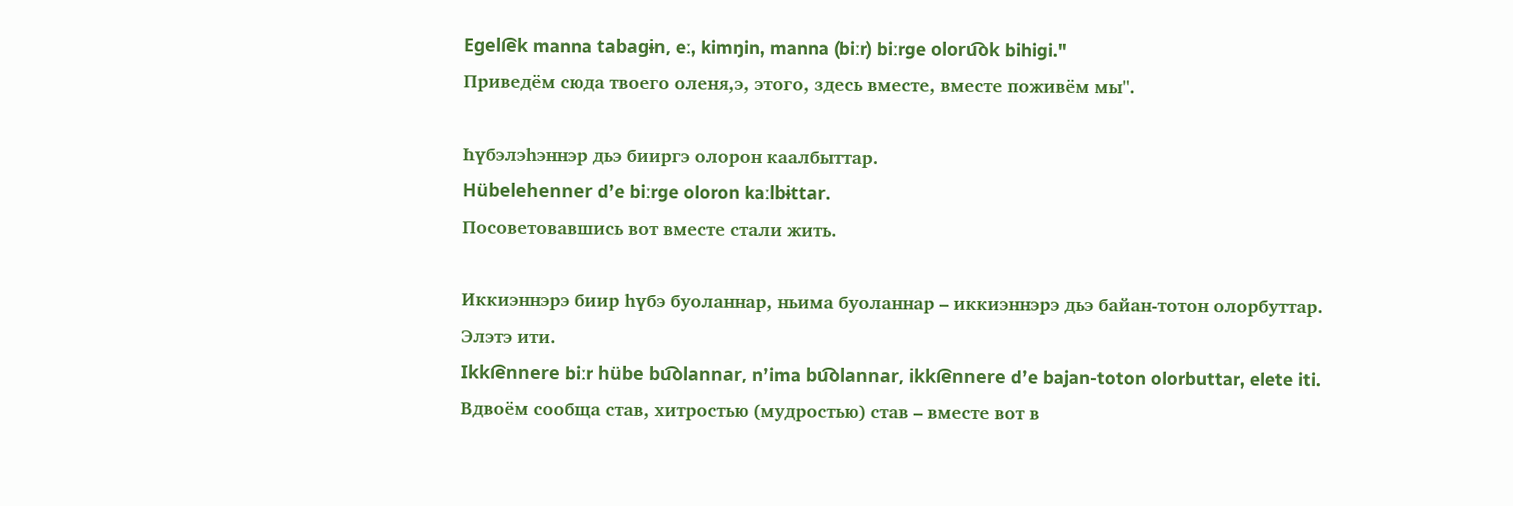Egeli͡ek manna tabagɨn, eː, kimŋin, manna (biːr) biːrge oloru͡ok bihigi."
Приведём сюда твоего оленя,э, этого, здесь вместе, вместе поживём мы".

Һүбэлэһэннэр дьэ бииргэ олорон каалбыттар.
Hübelehenner dʼe biːrge oloron kaːlbɨttar.
Посоветовавшись вот вместе стали жить.

Иккиэннэрэ биир һүбэ буоланнар, ньима буоланнар – иккиэннэрэ дьэ байан-тотон олорбуттар. Элэтэ ити.
Ikki͡ennere biːr hübe bu͡olannar, nʼima bu͡olannar, ikki͡ennere dʼe bajan-toton olorbuttar, elete iti.
Вдвоём сообща став, хитростью (мудростью) став – вместе вот в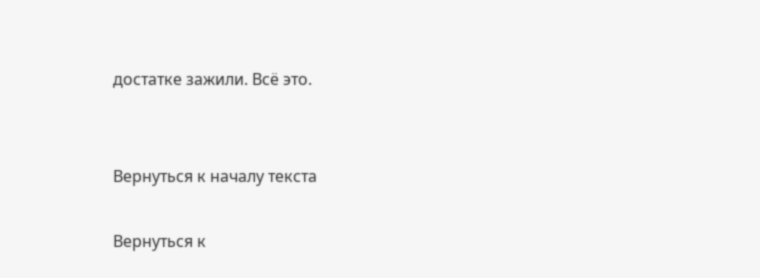достатке зажили. Всё это.


Вернуться к началу текста

Вернуться к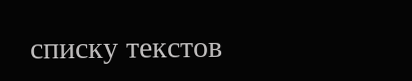списку текстов